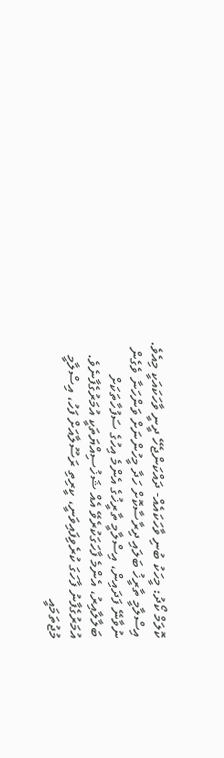ކޮލަމް ކޯދު: މީހަކު ބުނި ވާހަކައެއް- ދައްކަންޖެހޭ ދީނީ ވާހަކައަކީ މިއެވެ.
އިސްލާމީ ތާރީޚު ބަލައި ދިރާސާކޮށް ހަދާ މީހުންނަށް ވަންހަނާ ވެގެން ނުވާނޭ ފަދައިން، އިސްލާމީ ތާރީޚުގެ އެންމެ އިހުގެ ސަފުހާތަކަށް ބަލާލާއިރު، އެންމެ ފާހަގަކުރެވޭ އެއް ޝަޚުސިއްޔަތަކީ އުމަރުގެފާނެވެ. އުމަރުގެފާނު ފާހަގަ ކުރެވިފައިވަނީ، ކީރިތި ރަސޫލާއަށް ފަހު، އިސްލާމީ މުޖުތަމައީ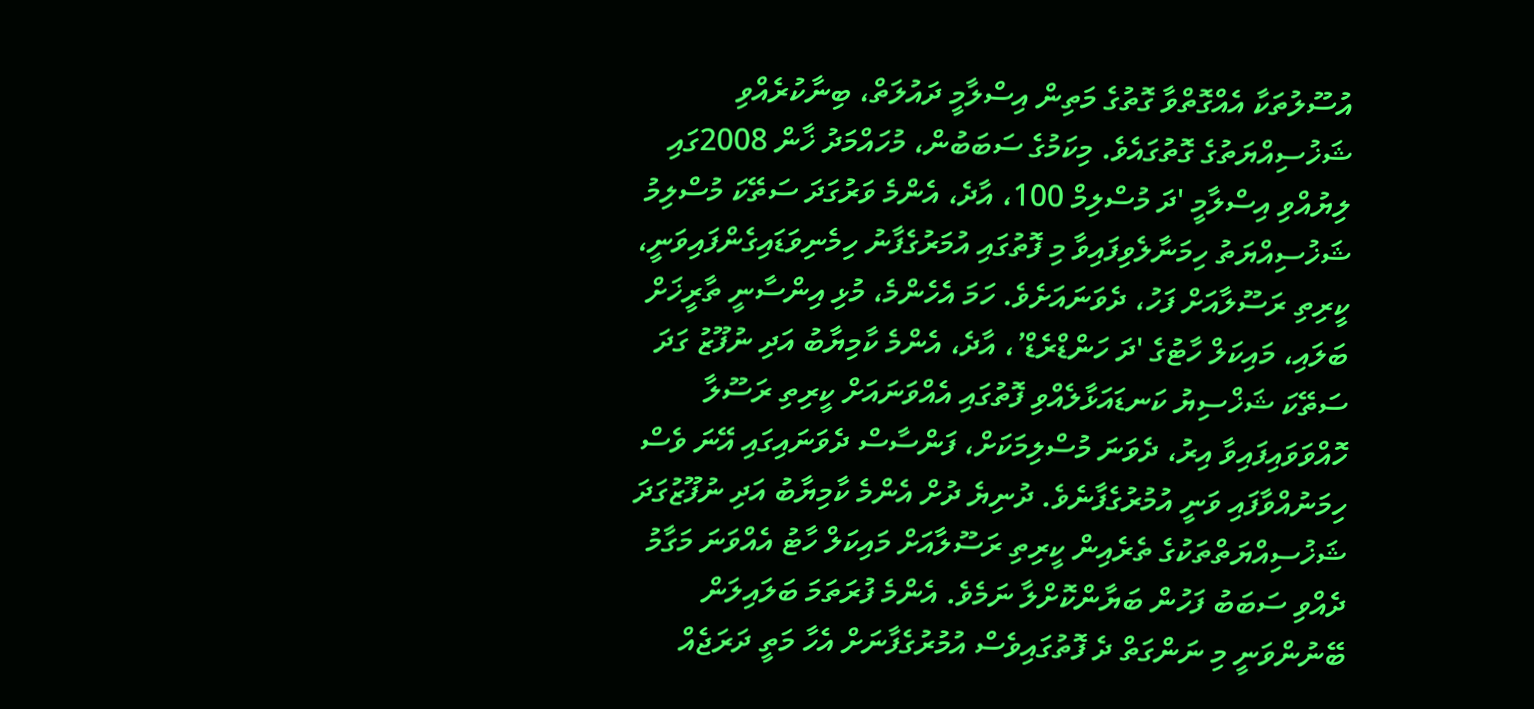އުސޫލުތަކާ އެއްގޮތްވާ ގޮތުގެ މަތިން އިސްލާމީ ދައުލަތް، ބިނާކުރެއްވި ޝަޚުސިއްޔަތުގެ ގޮތުގައެވެ. މިކަމުގެ ސަބަބުން، މުހައްމަދު ޚާން 2008ގައި ލިޔުއްވި އިސްލާމީ 'ދަ މުސްލިމް 100، އާދެ، އެންމެ ވަރުގަދަ ސަތޭކަ މުސްލިމު ޝަޚުސިއްޔަތު ހިމަނާލެވިފައިވާ މި ފޮތުގައި އުމަރުގެފާނު ހިމެނިވަޑައިގެންފައިވަނީ، ކީރިތި ރަސޫލާއަށް ފަހު، ދެވަނައަށެވެ. ހަމަ އެހެންމެ، މުޅި އިންސާނީ ތާރީޚަށް ބަލައި، މައިކަލް ހާޓުގެ 'ދަ ހަންޑްރެޑް’، އާދެ، އެންމެ ކާމިޔާބު އަދި ނުފޫޒު ގަދަ ސަތޭކަ ޝަޚްސިޔު ކަނޑައަޅާލެއްވި ފޮތުގައި އެއްވަނައަށް ކީރިތި ރަސޫލާ ހޮއްވަވައިފައިވާ އިރު، ދެވަނަ މުސްލިމަކަށް، ފަންސާސް ދެވަނައިގައި އޭނަ ވެސް ހިމަނުއްވާފައި ވަނީ އުމުރުގެފާނެވެ. ދުނިޔެ ދުށް އެންމެ ކާމިޔާބު އަދި ނުފޫޒުގަދަ ޝަޚުސިއްޔަތްތަކުގެ ތެރެއިން ކީރިތި ރަސޫލާއަށް މައިކަލް ހާޓު އެއްވަނަ މަގާމު ދެއްވި ސަބަބު ފަހުން ބަޔާންކޮށްލާ ނަމެވެ. އެންމެ ފުރަތަމަ ބަލައިލަން ބޭނުންވަނީ މި ނަންގަތް ދެ ފޮތުގައިވެސް އުމުރުގެފާނަށް އެހާ މަތީ ދަރަޖެއް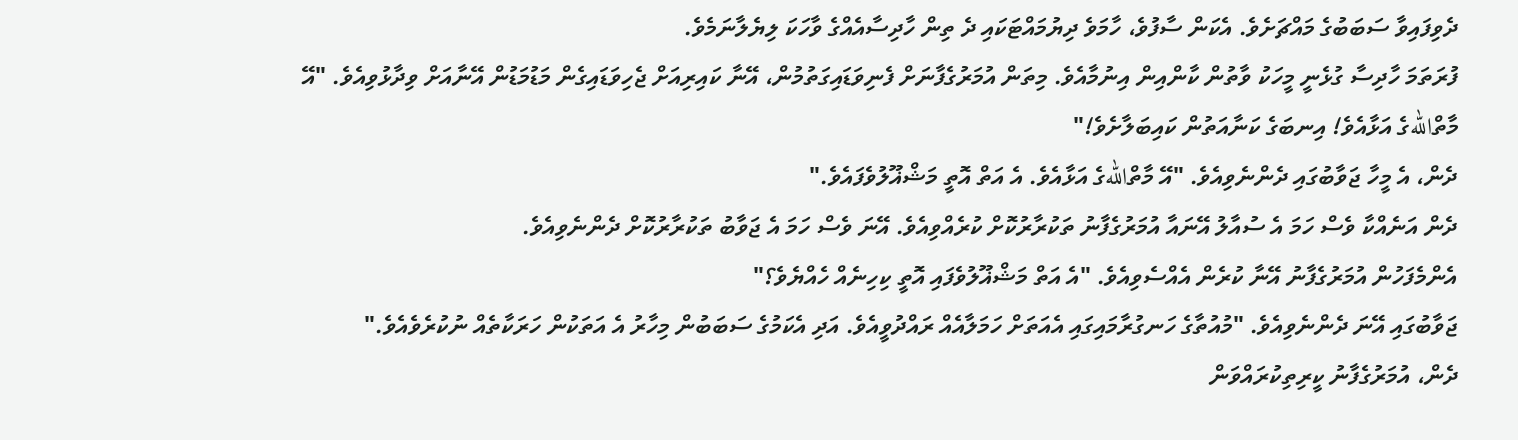ދެވިފައިވާ ސަބަބުގެ މައްޗަށެވެ. އެކަން ސާފުވެ، ހާމަވެ ދިޔުމައްޓަކައި ދެ ތިން ހާދިސާއެއްގެ ވާހަކަ ލިޔެލާނަމެވެ.
ފުރަތަމަ ހާދިސާ ގުޅެނީ މީހަކު ވާތުން ކާންއިން އިނުމާއެވެ. މިތަން އުމަރުގެފާނަށް ފެނިވަޑައިގަތުމުން، އޭނާ ކައިރިއަށް ޖެހިވަޑައިގެން މަޑުމަޑުން އޭނާއަށް ވިދާޅުވިއެވެ. "އޭ މާތްاللهގެ އަޅާއެވެ! އިނބަގެ ކަނާއަތުން ކައިބަލާށެވެ!"
ދެން، އެ މީހާ ޖަވާބުގައި ދެންނެވިއެވެ. "އޭ މާތްاللهގެ އަޅާއެވެ. އެ އަތް އޮތީ މަޝްޣޫލުވެފައެވެ."
ދެން އަނެއްކާ ވެސް ހަމަ އެ ސުއާލު އޭނައާ އުމަރުގެފާނު ތަކުރާރުކޮށް ކުރެއްވިއެވެ. އޭނަ ވެސް ހަމަ އެ ޖަވާބު ތަކުރާރުކޮށް ދެންނެވިއެވެ.
އެންމެފަހުން އުމަރުގެފާނު އޭނާ ކުރެން އެއްސެވިއެވެ. "އެ އަތް މަޝްޣޫލުވެފައި އޮތީ ކިހިނެއް ހެއްޔެވެ؟"
ޖަވާބުގައި އޭނަ ދެންނެވިއެވެ. "މުއުތާގެ ހަނގުރާމައިގައި އެއަތަށް ހަމަލާއެއް ރައްދުވީއެވެ. އަދި އެކަމުގެ ސަބަބުން މިހާރު އެ އަތަކުން ހަރަކާތެއް ނުކުރެވެއެވެ."
ދެން، އުމަރުގެފާނު ކީރިތިކުރައްވަން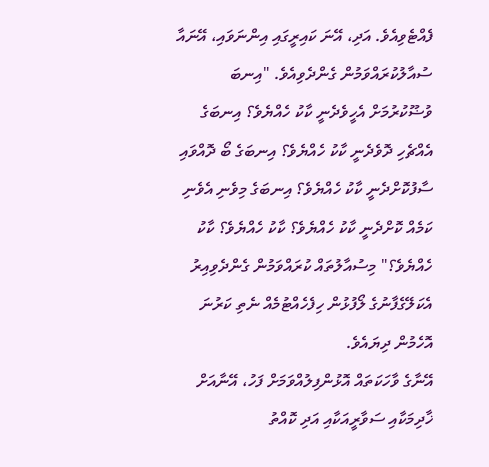ފެއްޓެވިއެވެ. އަދި، އޭނަ ކައިރީގައި އިންނަވައި، އޭނައާ ސުއާލުކުރައްވަމުން ގެންދެވިއެވެ. "އިނބަ ވުޟޫކުރުމަށް އެހީވެދެނީ ކާކު ހެއްޔެވެ؟ އިނބަގެ އެއްޗެހި ދޮވެދެނީ ކާކު ހެއްޔެވެ؟ އިނބަގެ ބޯ ދޮއްވައި ސާފުކޮށްދެނީ ކާކު ހެއްޔެވެ؟ އިނބަގެ މިވެނި އެވެނި ކަމެއް ކޮށްދެނީ ކާކު ހެއްޔެވެ؟ ކާކު ހެއްޔެވެ؟ ކާކު ހެއްޔެވެ؟" މިސުއާލުތައް ކުރައްވަމުން ގެންދެވިއިރު އެކަލޭގެފާނުގެ ލޯފުޅުން ހިފެހެއްޓުމެއް ނެތި ކަރުނަ އޮހެމުން ދިޔައެވެ.
އޭނާގެ ވާހަކަތައް އޮޅުންފިލުއްވަމަށް ފަހު، އޭނާއަށް ޚާދިމަކާއި ސަވާރީއަކާއި އަދި ކޮއްތު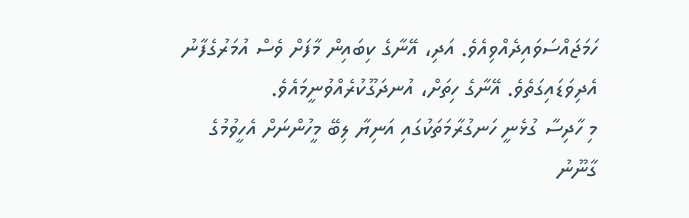ހަމަޖައްސަވައިދެއްވިއެވެ. އަދި، އޭނާގެ ކިބައިން މާފަށް ވެސް އުމަރުގެފާނު އެދިވަޑައިގަތެވެ. އޭނާގެ ހިތަށް، އުނދަގޫކުރެއްވުނީމައެވެ.
މި ހާދިސާ ގުޅެނީ ހަނގުރާމަތަކުގައި އަނިޔާ ލިބޭ މީހުންނަށް އެހީވުމުގެ ގާނޫނު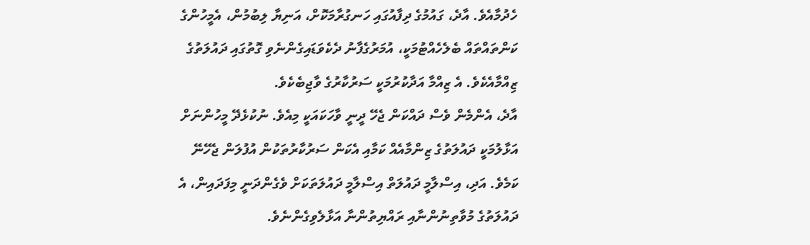ހެދުމާއެވެ. އާދެ، ގައުމުގެ ދިފާއުގައި ހަނގުރާމަކޮށް، އަނިޔާ ލިބުމުން، އެމީހުންގެ ކަންތައްތައް ބެލެހެއްޓުމަކީ، އުމަރުގެފާނު ދެކެވަޑައިގެންނެވި ގޮތުގައި ދައުލަތުގެ ޒިއްމާއެކެވެ. އެ ޒިއްމާ އަދާކުރުމަކީ ސަރުކާރުގެ ވާޖިބެކެވެ.
އާދެ، އެންމެން ވެސް ދައްކަން ޖެހޭ ދީނީ ވާހަކައަކީ މިއެވެ. ނުކުޅެދޭ މީހުންނަށް އަޅާލުމަކީ ދައުލަތުގެ ޒިންމާއެއް ކަމާއި އެކަން ސަރުކާރުތަކުން އުފުލަން ޖެހޭނޭ ކަމެވެ. އަދި، އިސްލާމީ ދައުލަތް އިސްލާމީ ދައުލަތަކަށް ވެގެންދަނީ މިފަދައިން، އެ ދައުލަތުގެ މުވާތިނުންނާއި ރައްޔިތުންނާ އަޅާލެވިގެންނެވެ.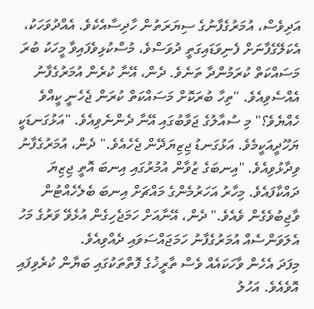އަދިވެސް، އުމަރުގެފާނުގެ ސިޔަރަތުން ހާދިސާއެކެވެ. އެއްދުވަހަކު، އެކަލޭގެފާނަށް ފެނިވަޑައިގަތީ ދުވަސްވެ، މުސްކުޅިވެފައިވާ މީހަކު ބުރަ މަސައްކަތް ކުރަމުންދާ ތަނެވެ. ދެން، އޭނާ ކުރެން އުމަރުގެފާނު އެއްސެވިއެވެ. "ތިހާ ބުރަކޮށް މަސައްކަތް ކުރަން ޖެހެނީ ކީއްވެ ހެއްޔެވެ؟" މި ސުއާލުގެ ޖަވާބުގައި އޭނާ ދެންނެވިއެވެ. "އަޅުގަނޑަކީ ޔަހޫދީއަކީމެވެ. އަޅުގަނޑު ޖިޒިޔަދޭން ޖެހެއެވެ." ދެން، އުމަރުގެފާނު ވިދާޅުވިއެވެ. "އިނބަގެ ޒުވާން އުމުރުގައި އިނބަ އޮތީ ޖިޒިޔަ ދައްކާފައެވެ. މިހާރު އަހަރުމެންގެ މައްޗަށް އިނބަ ބެލެހެއްޓުން ވާޖިބުވެގެން ވެއެވެ." ދެން، އޭނާއަށް ހަމަޖެހިގެން އުޅެވޭ ވަރުގެ މަހު އެލަވަންސެއް އުމަރުގެފާނު ހަމަޖައްސަވައި ދެއްވިއެވެ.
މިފަދަ އެހެން ވާހަކައެއް ވެސް ތާރީޚުގެ ފޮތްތަކުގައި ބަޔާން ކުރެވިފައި އޮވެއެވެ. އަހުލު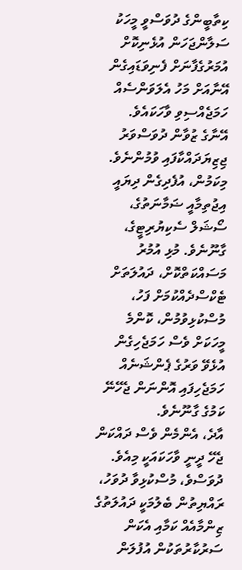ކިތާބީންގެ ދުވަސްވީ މީހަކު ސަލާންޖަހަން އުޅެނިކޮށް އުމަރުގެފާނަށް ފެނިވަޑައިގެން އޭނާއަށް މަހު އެލަވަންސެއް ހަމަޖެއްސިވި ވާހަކައެވެ. އޭނާގެ ޒުވާން ދުވަސްވަރު ޖިޒިޔަދައްކާފައި ވުމުންނެވެ.
މިކަމުން، އުފެދިގެން ދިޔައީ އިޖުތިމާއީ ޟަމާނަތުގެ، ސޯޝަލް ސެކިޔުރިޓީގެ، ގާނޫނެވެ. މުޅި އުމުރު މަސައްކަތްކޮށް، ދައުލަތަށް ޓެކްސްދެއްކުމަށް ފަހު، މުސްކުޅިވުމުން، ކޮންމެ މީހަކަށް ވެސް ހަމަޖެހިގެން އުޅެވޭ ވަރުގެ ޕެންޝަނެއް ހަމަޖެހިފައި އޮންނަން ޖެހޭނޭ ކަމުގެ ގާނޫނެވެ.
އާދެ، އެންމެން ވެސް ދައްކަން ޖެހޭ ދީނީ ވާހަކައަކީ މިއެވެ. ދުވަސްވެ، މުސްކުޅިވާ ދުވަހު، ރައްޔިތުން ބެލުމަކީ ދައުލަތުގެ ޒިންމާއެއް ކަމާއި އެކަން ސަރުކާރުތަކުން އުފުލަން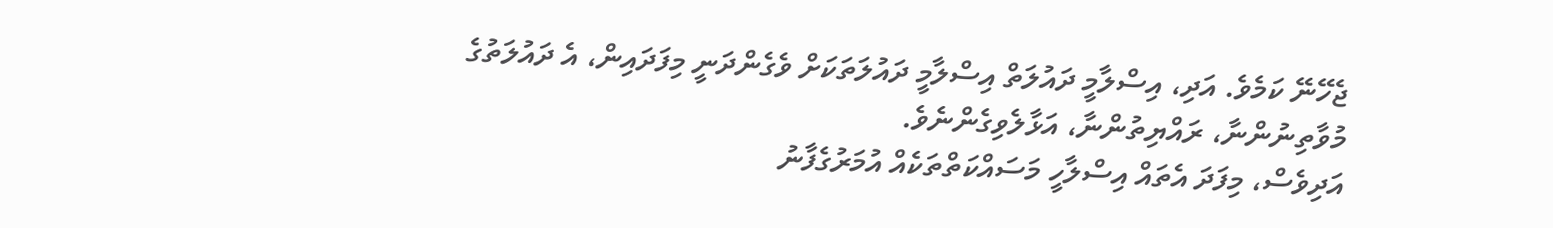ޖެހޭނޭ ކަމެވެ. އަދި، އިސްލާމީ ދައުލަތް އިސްލާމީ ދައުލަތަކަށް ވެގެންދަނީ މިފަދައިން، އެ ދައުލަތުގެ މުވާތިނުންނާ، ރައްޔިތުންނާ، އަޅާލެވިގެންނެވެ.
އަދިވެސް، މިފަދަ އެތައް އިސްލާހީ މަސައްކަތްތަކެއް އުމަރުގެފާނު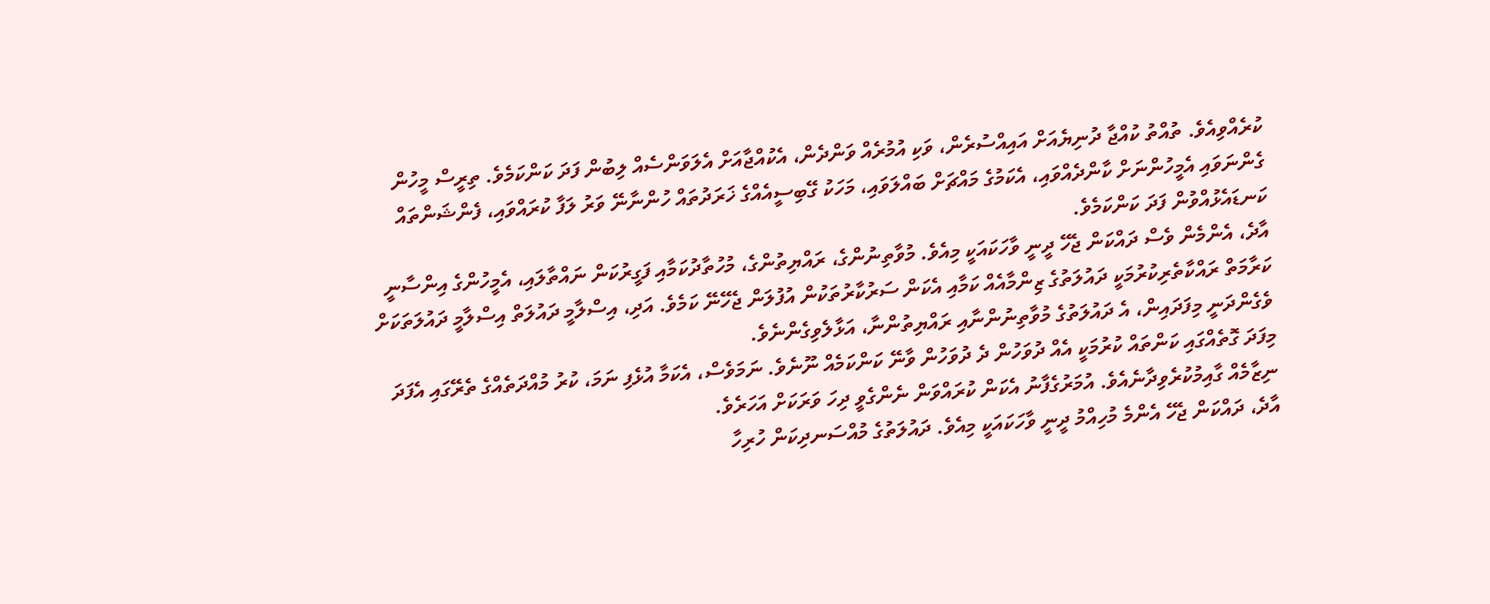ކުރެއްވިއެވެ. ތުއްތު ކުއްޖާ ދުނިޔެއަށް އައިއްސުރެން، ވަކި އުމުރެއް ވަންދެން، އެކުއްޖާއަށް އެލަވަންސެއް ލިބުން ފަދަ ކަންކަމެވެ. ތިރީސް މީހުން ގެންނަވައި އެމީހުންނަށް ކާންދެއްވައި، އެކަމުގެ މައްޗަށް ބައްލަވައި، މަހަކު ގޭބިސީއެއްގެ ޚަރަދުތައް ހުންނާނޭ ވަރު ލަފާ ކުރައްވައި، ފެންޝަންތައް ކަނޑައެޅުއްވުން ފަދަ ކަންކަމެވެ.
އާދެ، އެންމެން ވެސް ދައްކަން ޖެހޭ ދީނީ ވާހަކައަކީ މިއެވެ. މުވާތިނުންގެ، ރައްޔިތުންގެ، މުހުތާދުކަމާއި ފަގީރުކަން ނައްތާލައި، އެމީހުންގެ އިންސާނީ ކަރާމަތް ރައްކާތެރިކުރުމަކީ ދައުލަތުގެ ޒިންމާއެއް ކަމާއި އެކަން ސަރުކާރުތަކުން އުފުލަން ޖެހޭނޭ ކަމެވެ. އަދި، އިސްލާމީ ދައުލަތް އިސްލާމީ ދައުލަތަކަށް ވެގެންދަނީ މިފަދައިން، އެ ދައުލަތުގެ މުވާތިނުންނާއި ރައްޔިތުންނާ، އަޅާލެވިގެންނެވެ.
މިފަދަ ގޮތެއްގައި ކަންތައް ކުރުމަކީ އެއް ދުވަހުން ދެ ދުވަހުން ވާނޭ ކަންކަމެއް ނޫނެވެ. ނަމަވެސް، އެކަމާ އުޅެފި ނަމަ، ކުރު މުއްދަތެއްގެ ތެރޭގައި އެފަދަ ނިޒާމެއް ގާއިމުކުރެވިދާނެއެވެ. އުމަރުގެފާނު އެކަން ކުރައްވަން ނެންގެވީ ދިހަ ވަރަކަށް އަހަރެވެ.
އާދެ، ދައްކަން ޖެހޭ އެންމެ މުހިއްމު ދީނީ ވާހަކައަކީ މިއެވެ. ދައުލަތުގެ މުއްސަނދިކަން ހުރިހާ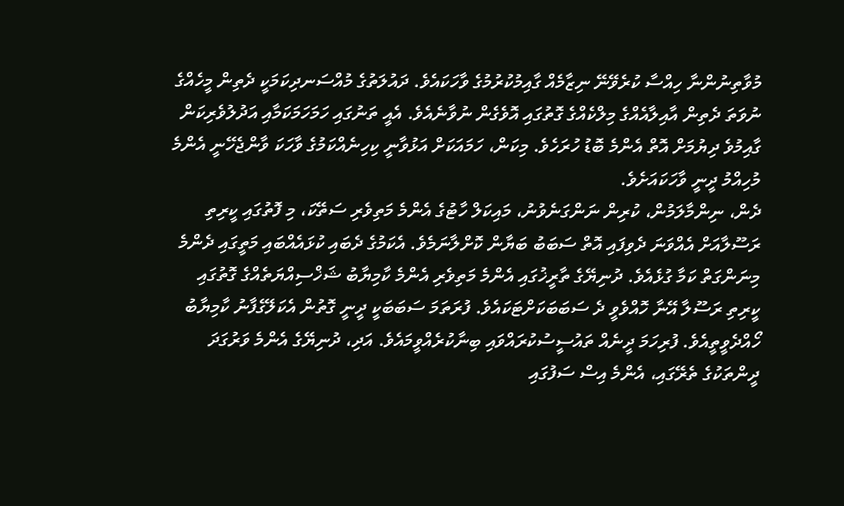މުވާތިނުންނާ ހިއްސާ ކުރެވޭނޭ ނިޒާމެއް ގާއިމުކުރުމުގެ ވާހަކައެވެ. ދައުލަތުގެ މުއްސަނދިކަމަކީ ދެތިން މީހެއްގެ ނުވަތަ ދެތިން އާއިލާއެއްގެ މިލްކެއްގެ ގޮތުގައި އޮވެގެން ނުވާނެއެވެ. އެއީ ތަނުގައި ހަމަހަމަކަމާއި އަދުލުވެރިކަން ގާއިމުވެ ދިޔުމަށް އޮތް އެންމެ ބޮޑު ހުރަހެވެ. މިކަން، ހަމައަކަށް އަޅުވާނީ ކިހިނެއްކަމުގެ ވާހަކަ ވާންޖެހޭނީ އެންމެ މުހިއްމު ދީނީ ވާހަކައަށެވެ.
ދެން، ނިންމާލަމުން، ކުރިން ނަންގަނެވުނު، މައިކަލް ހާޓުގެ އެންމެ މަތިވެރި ސަތޭކަ، މި ފޮތުގައި ކީރިތި ރަސޫލާއަށް އެއްވަނަ ދެވިފައި އޮތް ސަބަބު ބަޔާން ކޮށްލާނަމެވެ. އެކަމުގެ ދެބައި ކުޅައެއްބައި މަތީގައި ދެންމެ މިނަންގަތް ކަމާ ގުޅެއެވެ. ދުނިޔޭގެ ތާރީޚުގައި އެންމެ މަތިވެރި އެންމެ ކާމިޔާބު ޝަޚްސިއްޔަތެއްގެ ގޮތުގައި ކީރިތި ރަސޫލާ އޭނާ ހޮއްވެވީ ދެ ސަބަބަކަށްޓަކައެވެ. ފުރަތަމަ ސަބަބަކީ ދީނީ ގޮތުން އެކަލޭގެފާނު ކާމިޔާބު ހޯއްދެވީތީއެވެ. ފުރިހަމަ ދީނެއް ތައުސީސުކުރައްވައި ބިނާކުރެއްވީމައެވެ. އަދި، ދުނިޔޭގެ އެންމެ ވަރުގަދަ ދީންތަކުގެ ތެރޭގައި، އެންމެ އިސް ސަފުގައި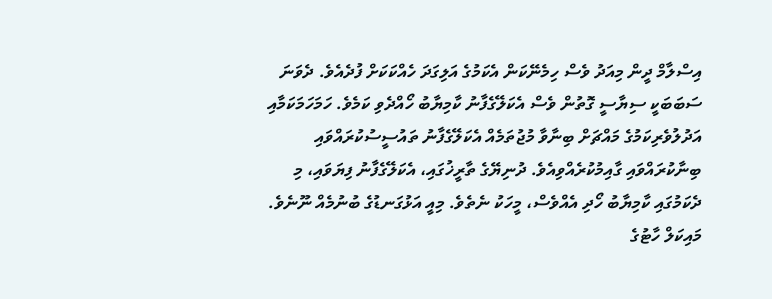އިސްލާމް ދީން މިއަދު ވެސް ހިމެނޭކަން އެކަމުގެ އަލިގަދަ ހެއްކަކަށް ފުދެއެވެ. ދެވަނަ ސަބަބަކީ ސިޔާސީ ގޮތުން ވެސް އެކަލޭގެފާނު ކާމިޔާބު ހޯއްދެވި ކަމެވެ. ހަމަހަމަކަމާއި އަދުލުވެރިކަމުގެ މައްޗަށް ބިނާވާ މުޖުތަމެއް އެކަލޭގެފާނު ތައުސީސުކުރައްވައި ބިނާކުރައްވައި ގާއިމުކުރެއްވިއެވެ. ދުނިޔޭގެ ތާރީޚުގައި، އެކަލޭގެފާނު ފިޔަވައި، މި ދެކަމުގައި ކާމިޔާބު ހޯދި އެއްވެސް، މީހަކު ނެތެވެ. މިއީ އަޅުގަނޑުގެ ބުނުމެއް ނޫނެވެ. މައިކަލް ހާޓުގެ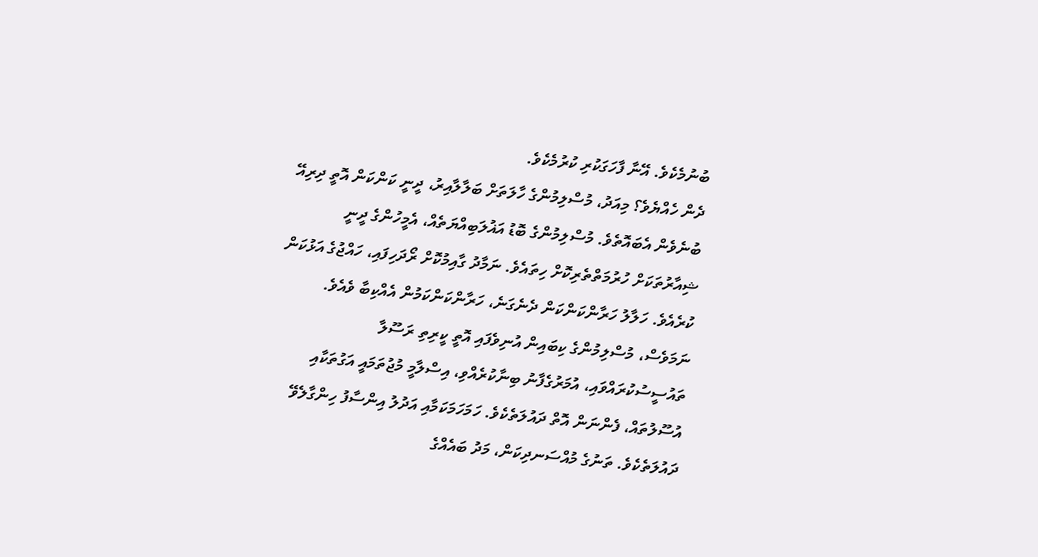ބުނުމެކެވެ. އޭނާ ފާހަގަކުރި ކުރުމެކެވެ.
ދެން ހެއްޔެވެ؟ މިއަދު، މުސްލިމުންގެ ހާލަތަށް ބަލާލާއިރު، ދީނީ ކަންކަން އޮތީ ދިރިއޭ ބުނެވެން އެބައޮތެވެ. މުސްލިމުންގެ ބޮޑު އަޣުލަބިއްޔަތެއް، އެމީހުންގެ ދީނީ ޝިއާރުތަކަށް ހުރުމަތްތެރިކޮށް ހިތައެވެ. ނަމާދު ގާއިމުކޮށް ރޯދަހިފައި، ހައްޖުގެ އަޅުކަން ކުރެއެވެ. ހަލާލު ހަރާންކަންކަން ދެނެގަނެ، ހަރާންކަންކަމުން އެއްކިބާ ވެއެވެ. ނަމަވެސް، މުސްލިމުންގެ ކިބައިން އުނިވެފައި އޮތީ ކީރިތި ރަސޫލާ ތައުސީސުކުރައްވައި، އުމަރުގެފާނު ބިނާކުރެއްވި، އިސްލާމީ މުޖުތަމައީ އަގުތަކާއި އުސޫލުތައް، ފެންނަން އޮތް ދައުލަތެކެވެ. ހަމަހަމަކަމާއި އަދުލު އިންސާފު ހިންގާލެވޭ ދައުލަތެކެވެ. ތަނުގެ މުއްސަނދިކަން، މަދު ބައެއްގެ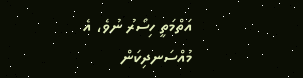އަތްމަތީ ހިސޯރު ނުވެ، އެ މުއްސަނދިކަން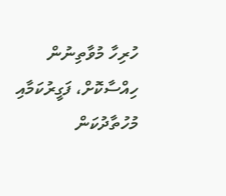ހުރިހާ މުވާތިނުން ހިއްސާކޮށް، ފަގީރުކަމާއި މުހުތާދުކަން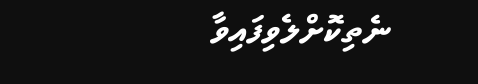ނެތިކޮށްލެވިފައިވާ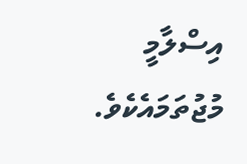އިސްލާމީ މުޖުތަމައެކެވެ.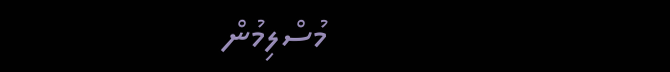މުސްލިމުން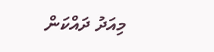މިއަދު ދައްކަން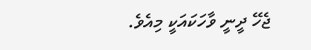ޖެހޭ ދީނީ ވާހަކައަކީ މިއެވެ.